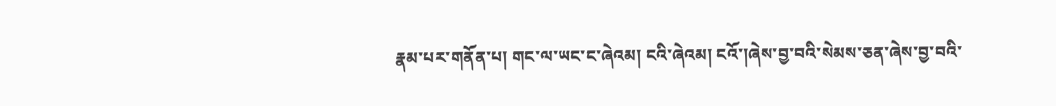རྣམ་པར་གནོན་པ། གང་ལ་ཡང་ང་ཞེའམ། ངའི་ཞེའམ། ངའོ་།ཞེས་བྱ་བའི་སེམས་ཅན་ཞེས་བྱ་བའི་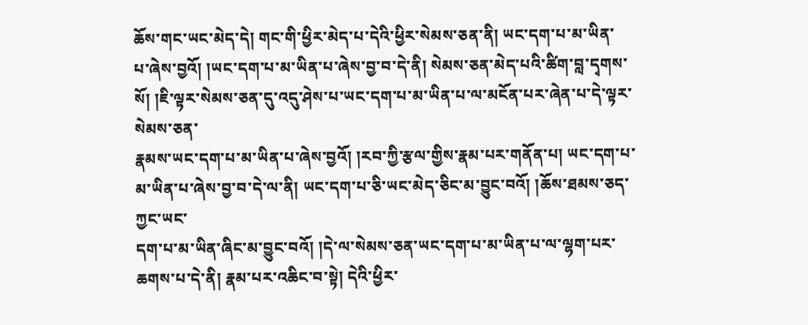ཆོས་གང་ཡང་མེད་དེ། གང་གི་ཕྱིར་མེད་པ་དེའི་ཕྱིར་སེམས་ཅན་ནི། ཡང་དག་པ་མ་ཡིན་
པ་ཞེས་བྱའོ། །ཡང་དག་པ་མ་ཡིན་པ་ཞེས་བྱ་བ་དེ་ནི། སེམས་ཅན་མེད་པའི་ཚིག་བླ་དྭགས་སོ། །ཇི་ལྟར་སེམས་ཅན་དུ་འདུ་ཤེས་པ་ཡང་དག་པ་མ་ཡིན་པ་ལ་མངོན་པར་ཞེན་པ་དེ་ལྟར་སེམས་ཅན་
རྣམས་ཡང་དག་པ་མ་ཡིན་པ་ཞེས་བྱའོ། །རབ་ཀྱི་རྩལ་གྱིས་རྣམ་པར་གནོན་པ། ཡང་དག་པ་མ་ཡིན་པ་ཞེས་བྱ་བ་དེ་ལ་ནི། ཡང་དག་པ་ཅི་ཡང་མེད་ཅིང་མ་བྱུང་བའོ། །ཆོས་ཐམས་ཅད་ཀྱང་ཡང་
དག་པ་མ་ཡིན་ཞིང་མ་བྱུང་བའོ། །དེ་ལ་སེམས་ཅན་ཡང་དག་པ་མ་ཡིན་པ་ལ་ལྷག་པར་ཆགས་པ་དེ་ནི། རྣམ་པར་འཆིང་བ་སྟེ། དེའི་ཕྱིར་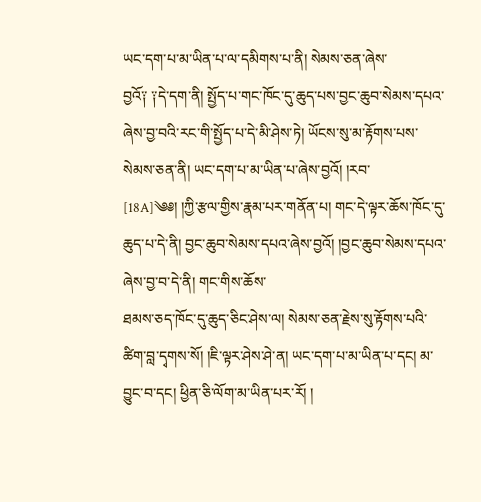ཡང་དག་པ་མ་ཡིན་པ་ལ་དམིགས་པ་ནི། སེམས་ཅན་ཞེས་
བྱའོ༑ ༑དེ་དག་ནི། སྤྱོད་པ་གང་ཁོང་དུ་ཆུད་པས་བྱང་ཆུབ་སེམས་དཔའ་ཞེས་བྱ་བའི་རང་གི་སྤྱོད་པ་དེ་མི་ཤེས་ཏེ། ཡོངས་སུ་མ་རྟོགས་པས་སེམས་ཅན་ནི། ཡང་དག་པ་མ་ཡིན་པ་ཞེས་བྱའོ། །རབ་
[18A]༄༅། །ཀྱི་རྩལ་གྱིས་རྣམ་པར་གནོན་པ། གང་དེ་ལྟར་ཆོས་ཁོང་དུ་ཆུད་པ་དེ་ནི། བྱང་ཆུབ་སེམས་དཔའ་ཞེས་བྱའོ། །བྱང་ཆུབ་སེམས་དཔའ་ཞེས་བྱ་བ་དེ་ནི། གང་གིས་ཆོས་
ཐམས་ཅད་ཁོང་དུ་ཆུད་ཅིང་ཤེས་ལ། སེམས་ཅན་རྗེས་སུ་རྟོགས་པའི་ཚིག་བླ་དྭགས་སོ། །ཇི་ལྟར་ཤེས་ཤེ་ན། ཡང་དག་པ་མ་ཡིན་པ་དང། མ་བྱུང་བ་དང། ཕྱིན་ཅི་ལོག་མ་ཡིན་པར་རོ། །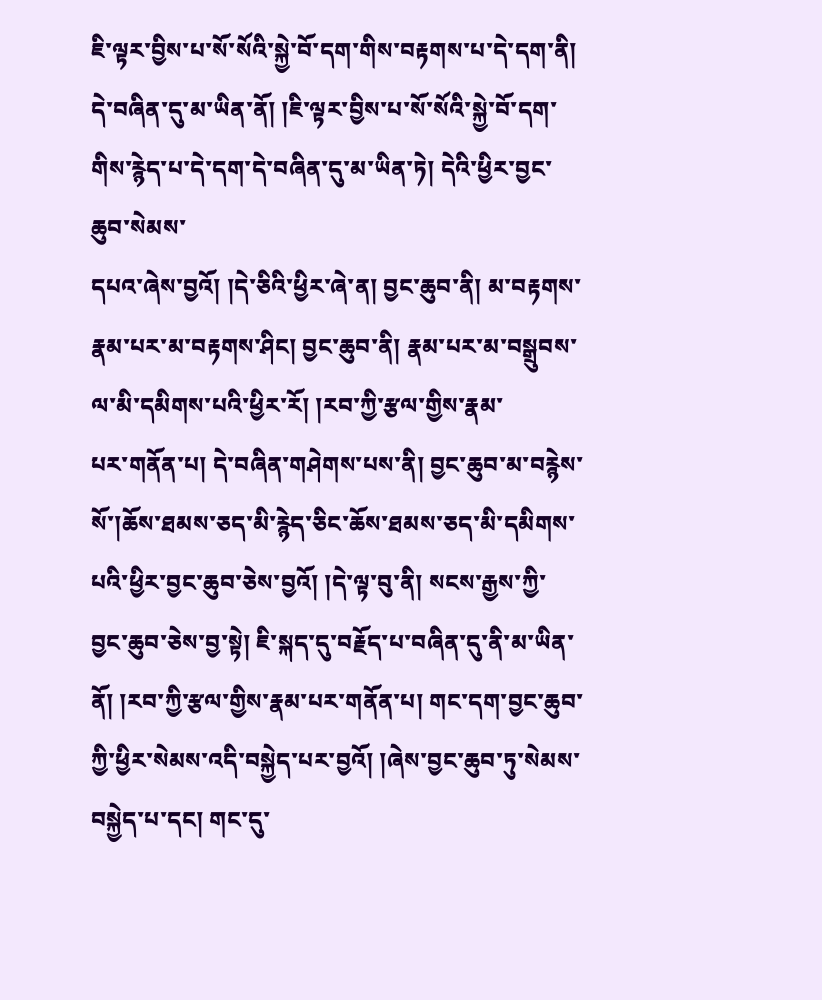ཇི་ལྟར་བྱིས་པ་སོ་སོའི་སྐྱེ་བོ་དག་གིས་བརྟགས་པ་དེ་དག་ནི། དེ་བཞིན་དུ་མ་ཡིན་ནོ། །ཇི་ལྟར་བྱིས་པ་སོ་སོའི་སྐྱེ་བོ་དག་གིས་རྙེད་པ་དེ་དག་དེ་བཞིན་དུ་མ་ཡིན་ཏེ། དེའི་ཕྱིར་བྱང་ཆུབ་སེམས་
དཔའ་ཞེས་བྱའོ། །དེ་ཅིའི་ཕྱིར་ཞེ་ན། བྱང་ཆུབ་ནི། མ་བརྟགས་རྣམ་པར་མ་བརྟགས་ཤིང། བྱང་ཆུབ་ནི། རྣམ་པར་མ་བསྒྲུབས་ལ་མི་དམིགས་པའི་ཕྱིར་རོ། །རབ་ཀྱི་རྩལ་གྱིས་རྣམ་
པར་གནོན་པ། དེ་བཞིན་གཤེགས་པས་ནི། བྱང་ཆུབ་མ་བརྙེས་སོ་།ཆོས་ཐམས་ཅད་མི་རྙེད་ཅིང་ཆོས་ཐམས་ཅད་མི་དམིགས་པའི་ཕྱིར་བྱང་ཆུབ་ཅེས་བྱའོ། །དེ་ལྟ་བུ་ནི། སངས་རྒྱས་ཀྱི་
བྱང་ཆུབ་ཅེས་བྱ་སྟེ། ཇི་སྐད་དུ་བརྗོད་པ་བཞིན་དུ་ནི་མ་ཡིན་ནོ། །རབ་ཀྱི་རྩལ་གྱིས་རྣམ་པར་གནོན་པ། གང་དག་བྱང་ཆུབ་ཀྱི་ཕྱིར་སེམས་འདི་བསྐྱེད་པར་བྱའོ། །ཞེས་བྱང་ཆུབ་ཏུ་སེམས་
བསྐྱེད་པ་དང། གང་དུ་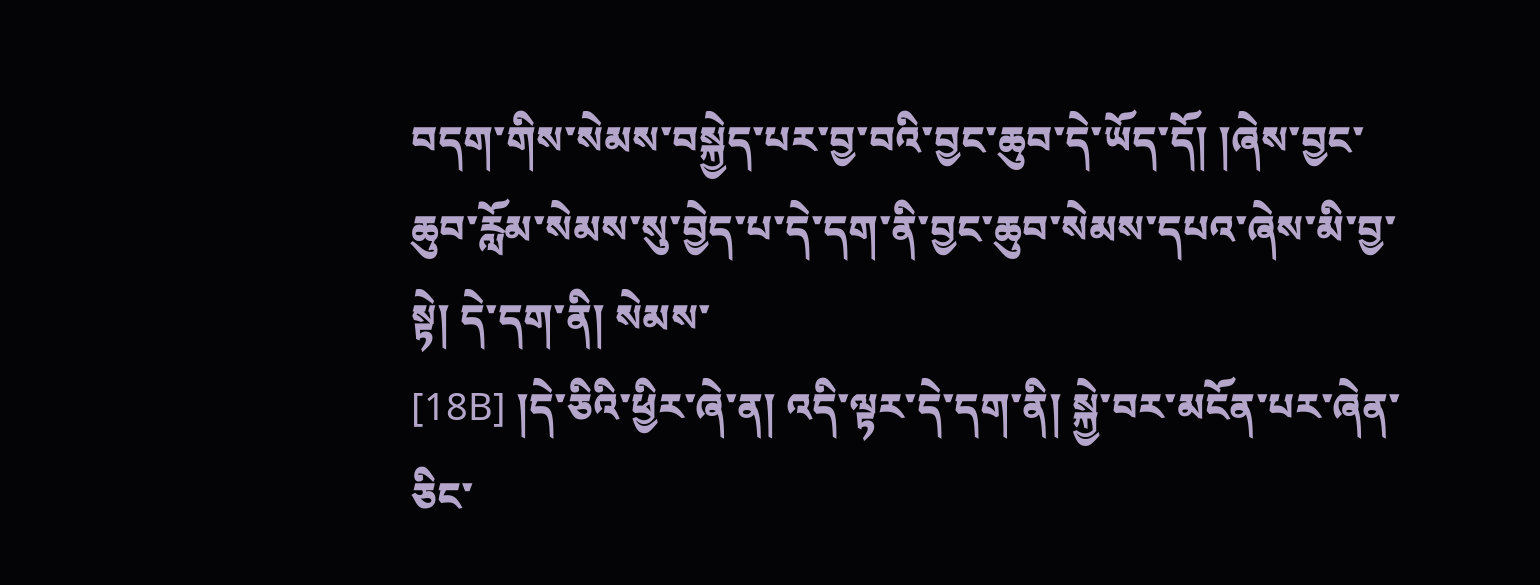བདག་གིས་སེམས་བསྐྱེད་པར་བྱ་བའི་བྱང་ཆུབ་དེ་ཡོད་དོ། །ཞེས་བྱང་ཆུབ་རློམ་སེམས་སུ་བྱེད་པ་དེ་དག་ནི་བྱང་ཆུབ་སེམས་དཔའ་ཞེས་མི་བྱ་སྟེ། དེ་དག་ནི། སེམས་
[18B] །དེ་ཅིའི་ཕྱིར་ཞེ་ན། འདི་ལྟར་དེ་དག་ནི། སྐྱེ་བར་མངོན་པར་ཞེན་ཅིང་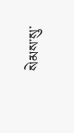སེམས་སུ་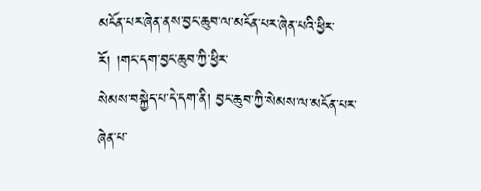མངོན་པར་ཞེན་ནས་བྱང་ཆུབ་ལ་མངོན་པར་ཞེན་པའི་ཕྱིར་རོ། །གང་དག་བྱང་ཆུབ་ཀྱི་ཕྱིར་
སེམས་བསྐྱེད་པ་དེ་དག་ནི། བྱང་ཆུབ་ཀྱི་སེམས་ལ་མངོན་པར་ཞེན་པ་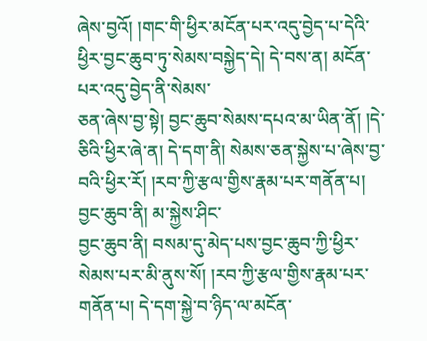ཞེས་བྱའོ། །གང་གི་ཕྱིར་མངོན་པར་འདུ་བྱེད་པ་དེའི་ཕྱིར་བྱང་ཆུབ་ཏུ་སེམས་བསྐྱེད་དེ། དེ་བས་ན། མངོན་པར་འདུ་བྱེད་ནི་སེམས་
ཅན་ཞེས་བྱ་སྟེ། བྱང་ཆུབ་སེམས་དཔའ་མ་ཡིན་ནོ། །དེ་ཅིའི་ཕྱིར་ཞེ་ན། དེ་དག་ནི། སེམས་ཅན་སྐྱེས་པ་ཞེས་བྱ་བའི་ཕྱིར་རོ། །རབ་ཀྱི་རྩལ་གྱིས་རྣམ་པར་གནོན་པ། བྱང་ཆུབ་ནི། མ་སྐྱེས་ཤིང་
བྱང་ཆུབ་ནི། བསམ་དུ་མེད་པས་བྱང་ཆུབ་ཀྱི་ཕྱིར་སེམས་པར་མི་ནུས་སོ། །རབ་ཀྱི་རྩལ་གྱིས་རྣམ་པར་གནོན་པ། དེ་དག་སྐྱེ་བ་ཉིད་ལ་མངོན་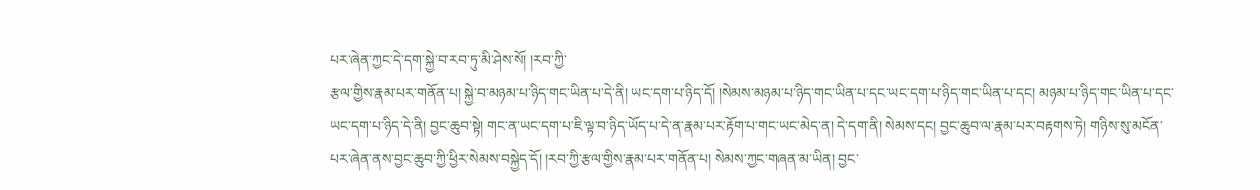པར་ཞེན་ཀྱང་དེ་དག་སྐྱེ་བ་རབ་ཏུ་མི་ཤེས་སོ། །རབ་ཀྱི་
རྩལ་གྱིས་རྣམ་པར་གནོན་པ། སྐྱེ་བ་མཉམ་པ་ཉིད་གང་ཡིན་པ་དེ་ནི། ཡང་དག་པ་ཉིད་དོ། །སེམས་མཉམ་པ་ཉིད་གང་ཡིན་པ་དང་ཡང་དག་པ་ཉིད་གང་ཡིན་པ་དང། མཉམ་པ་ཉིད་གང་ཡིན་པ་དང་
ཡང་དག་པ་ཉིད་དེ་ནི། བྱང་ཆུབ་སྟེ། གང་ན་ཡང་དག་པ་ཇི་ལྟ་བ་ཉིད་ཡོད་པ་དེ་ན་རྣམ་པར་རྟོག་པ་གང་ཡང་མེད་ན། དེ་དག་ནི། སེམས་དང། བྱང་ཆུབ་ལ་རྣམ་པར་བརྟགས་ཏེ། གཉིས་སུ་མངོན་
པར་ཞེན་ནས་བྱང་ཆུབ་ཀྱི་ཕྱིར་སེམས་བསྐྱེད་དོ། །རབ་ཀྱི་རྩལ་གྱིས་རྣམ་པར་གནོན་པ། སེམས་ཀྱང་གཞན་མ་ཡིན། བྱང་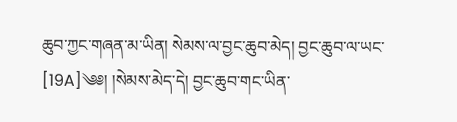ཆུབ་ཀྱང་གཞན་མ་ཡིན། སེམས་ལ་བྱང་ཆུབ་མེད། བྱང་ཆུབ་ལ་ཡང་
[19A]༄༅། །སེམས་མེད་དེ། བྱང་ཆུབ་གང་ཡིན་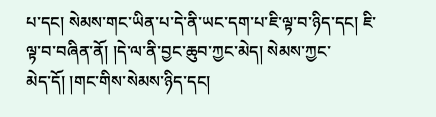པ་དང། སེམས་གང་ཡིན་པ་དེ་ནི་ཡང་དག་པ་ཇི་ལྟ་བ་ཉིད་དང། ཇི་ལྟ་བ་བཞིན་ནོ། །དེ་ལ་ནི་བྱང་ཆུབ་ཀྱང་མེད། སེམས་ཀྱང་
མེད་དོ། །གང་གིས་སེམས་ཉིད་དང།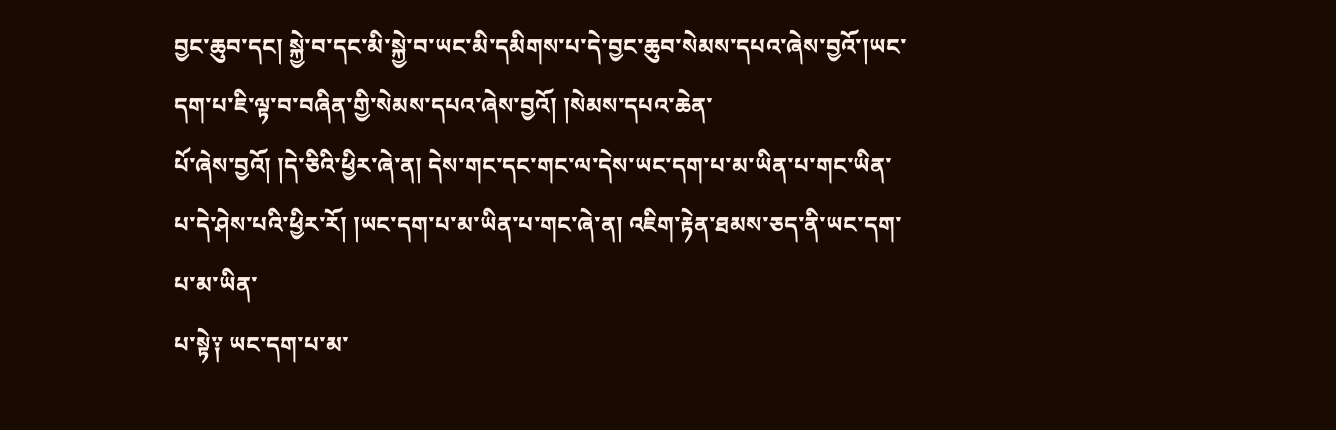བྱང་ཆུབ་དང། སྐྱེ་བ་དང་མི་སྐྱེ་བ་ཡང་མི་དམིགས་པ་དེ་བྱང་ཆུབ་སེམས་དཔའ་ཞེས་བྱའོ་།ཡང་དག་པ་ཇི་ལྟ་བ་བཞིན་གྱི་སེམས་དཔའ་ཞེས་བྱའོ། །སེམས་དཔའ་ཆེན་
པོ་ཞེས་བྱའོ། །དེ་ཅིའི་ཕྱིར་ཞེ་ན། དེས་གང་དང་གང་ལ་དེས་ཡང་དག་པ་མ་ཡིན་པ་གང་ཡིན་པ་དེ་ཤེས་པའི་ཕྱིར་རོ། །ཡང་དག་པ་མ་ཡིན་པ་གང་ཞེ་ན། འཇིག་རྟེན་ཐམས་ཅད་ནི་ཡང་དག་པ་མ་ཡིན་
པ་སྟེ༑ ཡང་དག་པ་མ་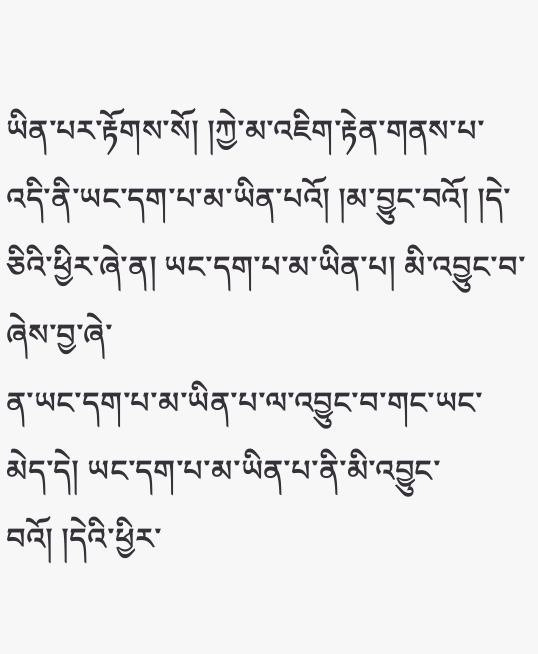ཡིན་པར་རྟོགས་སོ། །ཀྱེ་མ་འཇིག་རྟེན་གནས་པ་འདི་ནི་ཡང་དག་པ་མ་ཡིན་པའོ། །མ་བྱུང་བའོ། །དེ་ཅིའི་ཕྱིར་ཞེ་ན། ཡང་དག་པ་མ་ཡིན་པ། མི་འབྱུང་བ་ཞེས་བྱ་ཞེ་
ན་ཡང་དག་པ་མ་ཡིན་པ་ལ་འབྱུང་བ་གང་ཡང་མེད་དེ། ཡང་དག་པ་མ་ཡིན་པ་ནི་མི་འབྱུང་བའོ། །དེའི་ཕྱིར་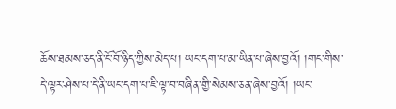ཆོས་ཐམས་ཅད་ནི་ངོ་བོ་ཉིད་ཀྱིས་མེད་པ། ཡང་དག་པ་མ་ཡིན་པ་ཞེས་བྱའོ། །གང་གིས་
དེ་ལྟར་ཤེས་པ་དེ་ནི་ཡང་དག་པ་ཇི་ལྟ་བ་བཞིན་གྱི་སེམས་ཅན་ཞེས་བྱའོ། །ཡང་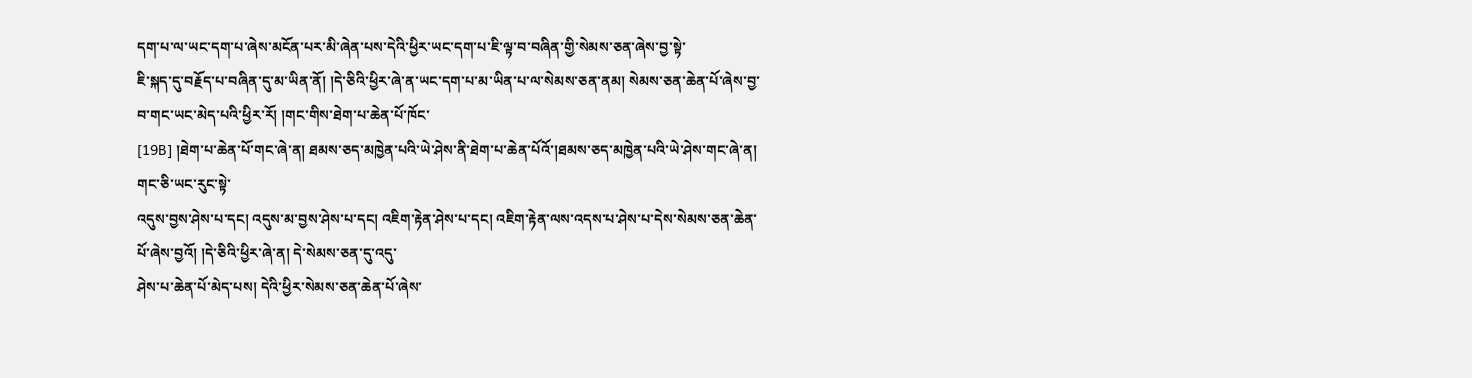དག་པ་ལ་ཡང་དག་པ་ཞེས་མངོན་པར་མི་ཞེན་པས་དེའི་ཕྱིར་ཡང་དག་པ་ཇི་ལྟ་བ་བཞིན་གྱི་སེམས་ཅན་ཞེས་བྱ་སྟེ་
ཇི་སྐད་དུ་བརྗོད་པ་བཞིན་དུ་མ་ཡིན་ནོ། །དེ་ཅིའི་ཕྱིར་ཞེ་ན་ཡང་དག་པ་མ་ཡིན་པ་ལ་སེམས་ཅན་ནམ། སེམས་ཅན་ཆེན་པོ་ཞེས་བྱ་བ་གང་ཡང་མེད་པའི་ཕྱིར་རོ། །གང་གིས་ཐེག་པ་ཆེན་པོ་ཁོང་
[19B] །ཐེག་པ་ཆེན་པོ་གང་ཞེ་ན། ཐམས་ཅད་མཁྱེན་པའི་ཡེ་ཤེས་ནི་ཐེག་པ་ཆེན་པོའོ་།ཐམས་ཅད་མཁྱེན་པའི་ཡེ་ཤེས་གང་ཞེ་ན། གང་ཅི་ཡང་རུང་སྟེ་
འདུས་བྱས་ཤེས་པ་དང། འདུས་མ་བྱས་ཤེས་པ་དང། འཇིག་རྟེན་ཤེས་པ་དང། འཇིག་རྟེན་ལས་འདས་པ་ཤེས་པ་དེས་སེམས་ཅན་ཆེན་པོ་ཞེས་བྱའོ། །དེ་ཅིའི་ཕྱིར་ཞེ་ན། དེ་སེམས་ཅན་དུ་འདུ་
ཤེས་པ་ཆེན་པོ་མེད་པས། དེའི་ཕྱིར་སེམས་ཅན་ཆེན་པོ་ཞེས་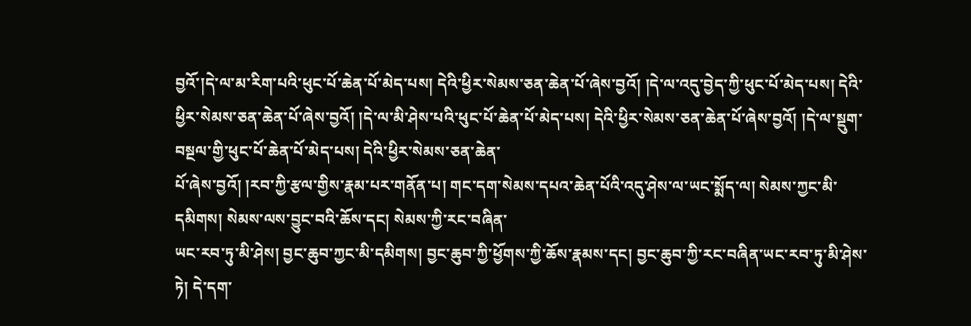བྱའོ་།དེ་ལ་མ་རིག་པའི་ཕུང་པོ་ཆེན་པོ་མེད་པས། དེའི་ཕྱིར་སེམས་ཅན་ཆེན་པོ་ཞེས་བྱའོ། །དེ་ལ་འདུ་བྱེད་ཀྱི་ཕུང་པོ་མེད་པས། དེའི་
ཕྱིར་སེམས་ཅན་ཆེན་པོ་ཞེས་བྱའོ། །དེ་ལ་མི་ཤེས་པའི་ཕུང་པོ་ཆེན་པོ་མེད་པས། དེའི་ཕྱིར་སེམས་ཅན་ཆེན་པོ་ཞེས་བྱའོ། །དེ་ལ་སྡུག་བསྔལ་གྱི་ཕུང་པོ་ཆེན་པོ་མེད་པས། དེའི་ཕྱིར་སེམས་ཅན་ཆེན་
པོ་ཞེས་བྱའོ། །རབ་ཀྱི་རྩལ་གྱིས་རྣམ་པར་གནོན་པ། གང་དག་སེམས་དཔའ་ཆེན་པོའི་འདུ་ཤེས་ལ་ཡང་སྨོད་ལ། སེམས་ཀྱང་མི་དམིགས། སེམས་ལས་བྱུང་བའི་ཆོས་དང། སེམས་ཀྱི་རང་བཞིན་
ཡང་རབ་ཏུ་མི་ཤེས། བྱང་ཆུབ་ཀྱང་མི་དམིགས། བྱང་ཆུབ་ཀྱི་ཕྱོགས་ཀྱི་ཆོས་རྣམས་དང། བྱང་ཆུབ་ཀྱི་རང་བཞིན་ཡང་རབ་ཏུ་མི་ཤེས་ཏེ། དེ་དག་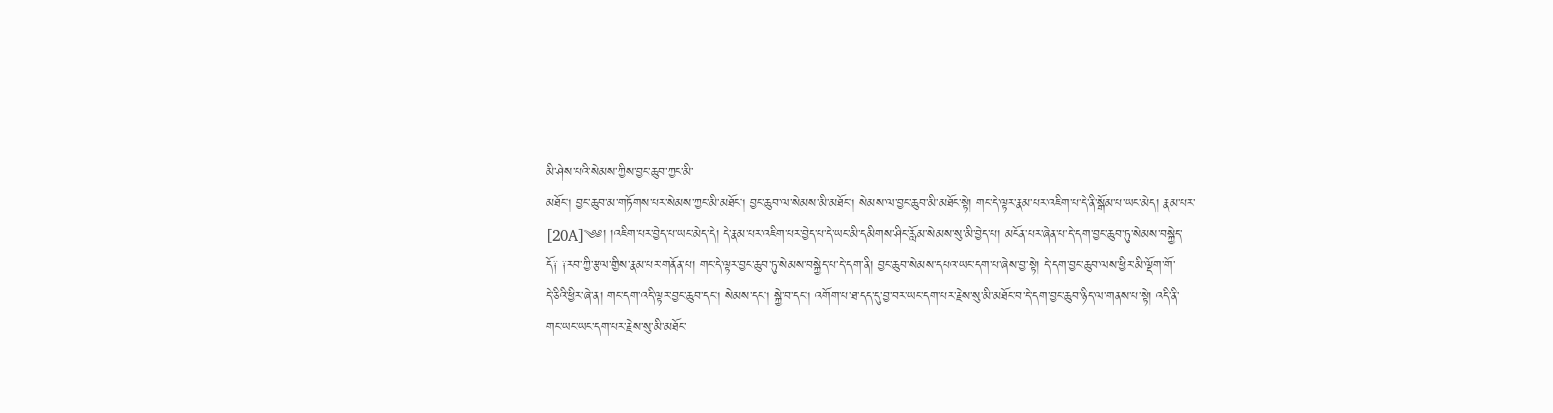མི་ཤེས་པའི་སེམས་ཀྱིས་བྱང་ཆུབ་ཀྱང་མི་
མཐོང། བྱང་ཆུབ་མ་གཏོགས་པར་སེམས་ཀྱང་མི་མཐོང། བྱང་ཆུབ་ལ་སེམས་མི་མཐོང། སེམས་ལ་བྱང་ཆུབ་མི་མཐོང་སྟེ། གང་དེ་ལྟར་རྣམ་པར་འཇིག་པ་དེ་ནི་སྒོམ་པ་ཡང་མེད། རྣམ་པར་
[20A]༄༅། །འཇིག་པར་བྱེད་པ་ཡང་མེད་དེ། དེ་རྣམ་པར་འཇིག་པར་བྱེད་པ་དེ་ཡང་མི་དམིགས་ཤིང་རློམ་སེམས་སུ་མི་བྱེད་པ། མངོན་པར་ཞེན་པ་དེ་དག་བྱང་ཆུབ་ཏུ་སེམས་བསྐྱེད་
དོ༑ ༑རབ་ཀྱི་རྩལ་གྱིས་རྣམ་པར་གནོན་པ། གང་དེ་ལྟར་བྱང་ཆུབ་ཏུ་སེམས་བསྐྱེད་པ་དེ་དག་ནི། བྱང་ཆུབ་སེམས་དཔའ་ཡང་དག་པ་ཞེས་བྱ་སྟེ། དེ་དག་བྱང་ཆུབ་ལས་ཕྱིར་མི་ལྡོག་གོ་
དེ་ཅིའི་ཕྱིར་ཞེ་ན། གང་དག་འདི་ལྟར་བྱང་ཆུབ་དང། སེམས་དང། སྐྱེ་བ་དང། འགོག་པ་ཐ་དད་དུ་བྱ་བར་ཡང་དག་པར་རྗེས་སུ་མི་མཐོང་བ་དེ་དག་བྱང་ཆུབ་ཉིད་ལ་གནས་པ་སྟེ། འདི་ནི་
གང་ཡང་ཡང་དག་པར་རྗེས་སུ་མི་མཐོང་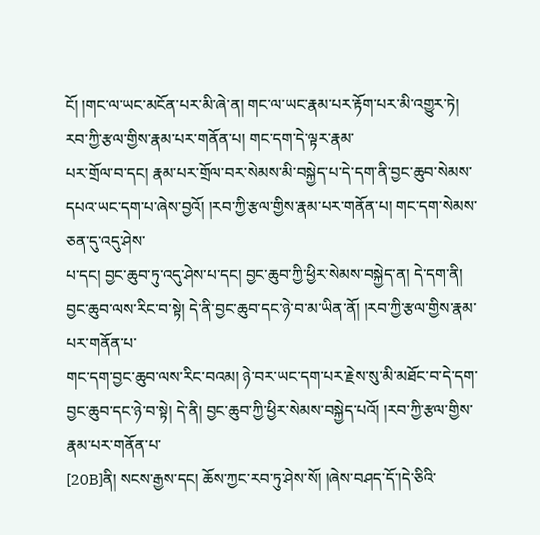ངོ། །གང་ལ་ཡང་མངོན་པར་མི་ཞེ་ན། གང་ལ་ཡང་རྣམ་པར་རྟོག་པར་མི་འགྱུར་ཏེ། རབ་ཀྱི་རྩལ་གྱིས་རྣམ་པར་གནོན་པ། གང་དག་དེ་ལྟར་རྣམ་
པར་གྲོལ་བ་དང། རྣམ་པར་གྲོལ་བར་སེམས་མི་བསྐྱེད་པ་དེ་དག་ནི་བྱང་ཆུབ་སེམས་དཔའ་ཡང་དག་པ་ཞེས་བྱའོ། །རབ་ཀྱི་རྩལ་གྱིས་རྣམ་པར་གནོན་པ། གང་དག་སེམས་ཅན་དུ་འདུ་ཤེས་
པ་དང། བྱང་ཆུབ་ཏུ་འདུ་ཤེས་པ་དང། བྱང་ཆུབ་ཀྱི་ཕྱིར་སེམས་བསྐྱེད་ན། དེ་དག་ནི། བྱང་ཆུབ་ལས་རིང་བ་སྟེ། དེ་ནི་བྱང་ཆུབ་དང་ཉེ་བ་མ་ཡིན་ནོ། །རབ་ཀྱི་རྩལ་གྱིས་རྣམ་པར་གནོན་པ་
གང་དག་བྱང་ཆུབ་ལས་རིང་བའམ། ཉེ་བར་ཡང་དག་པར་རྗེས་སུ་མི་མཐོང་བ་དེ་དག་བྱང་ཆུབ་དང་ཉེ་བ་སྟེ། དེ་ནི། བྱང་ཆུབ་ཀྱི་ཕྱིར་སེམས་བསྐྱེད་པའོ། །རབ་ཀྱི་རྩལ་གྱིས་རྣམ་པར་གནོན་པ་
[20B]ནི། སངས་རྒྱས་དང། ཆོས་ཀྱང་རབ་ཏུ་ཤེས་སོ། །ཞེས་བཤད་དོ་།དེ་ཅིའི་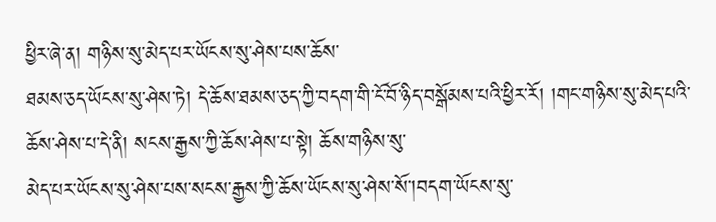ཕྱིར་ཞེ་ན། གཉིས་སུ་མེད་པར་ཡོངས་སུ་ཤེས་པས་ཆོས་
ཐམས་ཅད་ཡོངས་སུ་ཤེས་ཏེ། དེ་ཆོས་ཐམས་ཅད་ཀྱི་བདག་གི་ངོ་བོ་ཉིད་བསྒོམས་པའི་ཕྱིར་རོ། །གང་གཉིས་སུ་མེད་པའི་ཆོས་ཤེས་པ་དེ་ནི། སངས་རྒྱས་ཀྱི་ཆོས་ཤེས་པ་སྟེ། ཆོས་གཉིས་སུ་
མེད་པར་ཡོངས་སུ་ཤེས་པས་སངས་རྒྱས་ཀྱི་ཆོས་ཡོངས་སུ་ཤེས་སོ་།བདག་ཡོངས་སུ་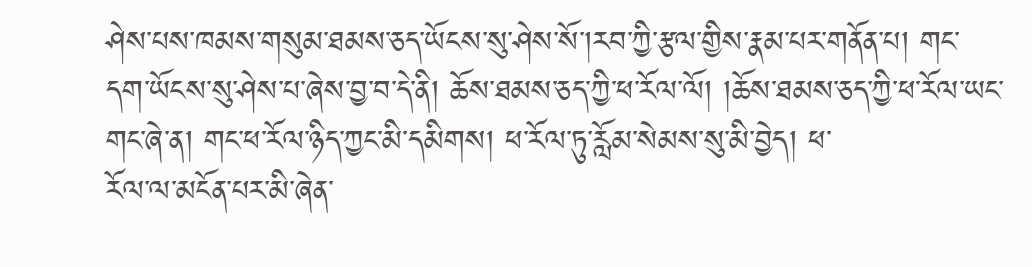ཤེས་པས་ཁམས་གསུམ་ཐམས་ཅད་ཡོངས་སུ་ཤེས་སོ་།རབ་ཀྱི་རྩལ་གྱིས་རྣམ་པར་གནོན་པ། གང་
དག་ཡོངས་སུ་ཤེས་པ་ཞེས་བྱ་བ་དེ་ནི། ཆོས་ཐམས་ཅད་ཀྱི་ཕ་རོལ་ལོ། །ཆོས་ཐམས་ཅད་ཀྱི་ཕ་རོལ་ཡང་གང་ཞེ་ན། གང་ཕ་རོལ་ཉིད་ཀྱང་མི་དམིགས། ཕ་རོལ་ཏུ་རློམ་སེམས་སུ་མི་བྱེད། ཕ་
རོལ་ལ་མངོན་པར་མི་ཞེན་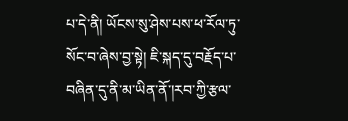པ་དེ་ནི། ཡོངས་སུ་ཤེས་པས་ཕ་རོལ་ཏུ་སོང་བ་ཞེས་བྱ་སྟེ། ཇི་སྐད་དུ་བརྗོད་པ་བཞིན་དུ་ནི་མ་ཡིན་ནོ་།རབ་ཀྱི་རྩལ་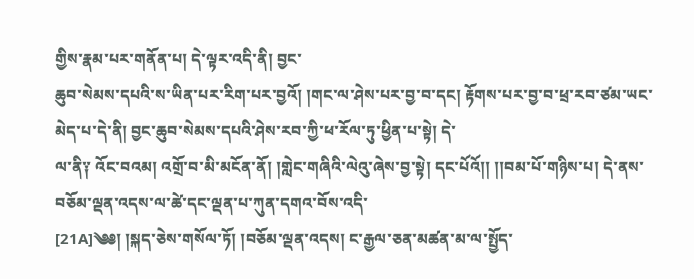གྱིས་རྣམ་པར་གནོན་པ། དེ་ལྟར་འདི་ནི། བྱང་
ཆུབ་སེམས་དཔའི་ས་ཡིན་པར་རིག་པར་བྱའོ། །གང་ལ་ཤེས་པར་བྱ་བ་དང། རྟོགས་པར་བྱ་བ་ཕྲ་རབ་ཙམ་ཡང་མེད་པ་དེ་ནི། བྱང་ཆུབ་སེམས་དཔའི་ཤེས་རབ་ཀྱི་ཕ་རོལ་ཏུ་ཕྱིན་པ་སྟེ། དེ་
ལ་ནི༑ འོང་བའམ། འགྲོ་བ་མི་མངོན་ནོ། །གླེང་གཞིའི་ལེའུ་ཞེས་བྱ་སྟེ། དང་པོའོ།། །།བམ་པོ་གཉིས་པ། དེ་ནས་བཅོམ་ལྡན་འདས་ལ་ཚེ་དང་ལྡན་པ་ཀུན་དགའ་བོས་འདི་
[21A]༄༅། །སྐད་ཅེས་གསོལ་ཏོ། །བཅོམ་ལྡན་འདས། ང་རྒྱལ་ཅན་མཚན་མ་ལ་སྤྱོད་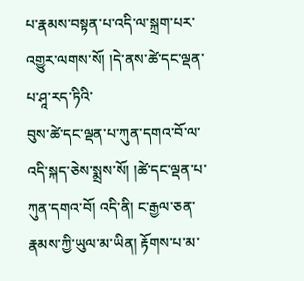པ་རྣམས་བསྟན་པ་འདི་ལ་སྐྲག་པར་འགྱུར་ལགས་སོ། །དེ་ནས་ཚེ་དང་ལྡན་པ་ཤཱ་རད་ཏིའི་
བུས་ཚེ་དང་ལྡན་པ་ཀུན་དགའ་བོ་ལ་འདི་སྐད་ཅེས་སྨྲས་སོ། །ཚེ་དང་ལྡན་པ་ཀུན་དགའ་བོ། འདི་ནི། ང་རྒྱལ་ཅན་རྣམས་ཀྱི་ཡུལ་མ་ཡིན། རྟོགས་པ་མ་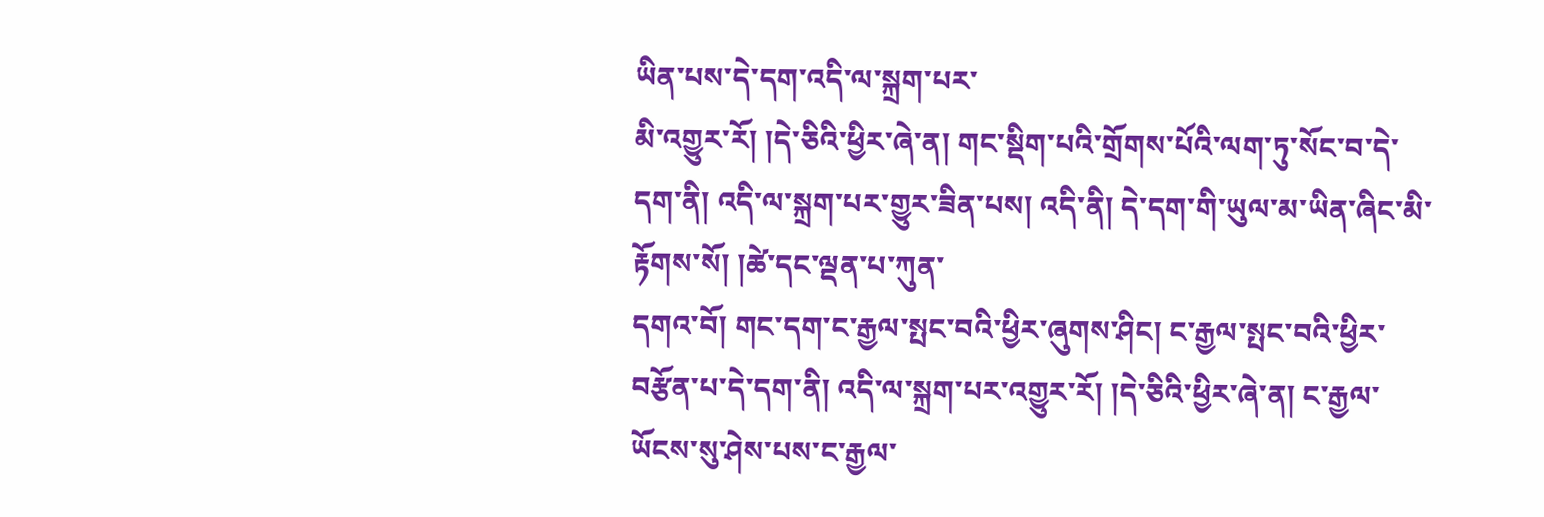ཡིན་པས་དེ་དག་འདི་ལ་སྐྲག་པར་
མི་འགྱུར་རོ། །དེ་ཅིའི་ཕྱིར་ཞེ་ན། གང་སྡིག་པའི་གྲོགས་པོའི་ལག་ཏུ་སོང་བ་དེ་དག་ནི། འདི་ལ་སྐྲག་པར་གྱུར་ཟིན་པས། འདི་ནི། དེ་དག་གི་ཡུལ་མ་ཡིན་ཞིང་མི་རྟོགས་སོ། །ཚེ་དང་ལྡན་པ་ཀུན་
དགའ་བོ། གང་དག་ང་རྒྱལ་སྤང་བའི་ཕྱིར་ཞུགས་ཤིང། ང་རྒྱལ་སྤང་བའི་ཕྱིར་བརྩོན་པ་དེ་དག་ནི། འདི་ལ་སྐྲག་པར་འགྱུར་རོ། །དེ་ཅིའི་ཕྱིར་ཞེ་ན། ང་རྒྱལ་ཡོངས་སུ་ཤེས་པས་ང་རྒྱལ་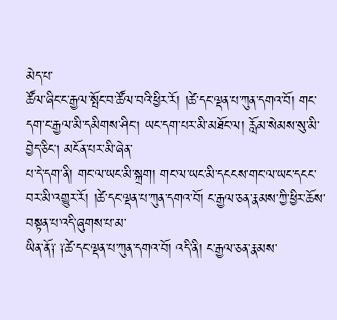མེད་པ་
ཚོལ་ཞིང་ང་རྒྱལ་སྤོང་བ་ཚོལ་བའི་ཕྱིར་རོ། །ཚེ་དང་ལྡན་པ་ཀུན་དགའ་བོ། གང་དག་ང་རྒྱལ་མི་དམིགས་ཤིང། ཡང་དག་པར་མི་མཐོང་ལ། རློམ་སེམས་སུ་མི་བྱེད་ཅིང། མངོན་པར་མི་ཞེན་
པ་དེ་དག་ནི། གང་ལ་ཡང་མི་སྐྲག། གང་ལ་ཡང་མི་དངངས་གང་ལ་ཡང་དངང་བར་མི་འགྱུར་རོ། །ཚེ་དང་ལྡན་པ་ཀུན་དགའ་བོ། ང་རྒྱལ་ཅན་རྣམས་ཀྱི་ཕྱིར་ཆོས་བསྟན་པ་འདི་ཞུགས་པ་མ་
ཡིན་ནོ༑ ༑ཚེ་དང་ལྡན་པ་ཀུན་དགའ་བོ། འདི་ནི། ང་རྒྱལ་ཅན་རྣམས་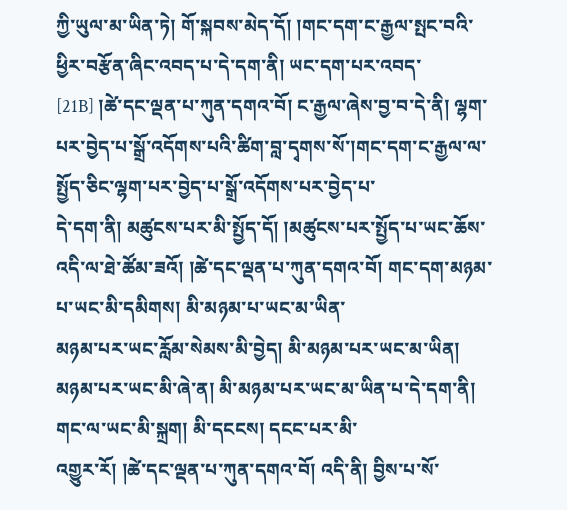ཀྱི་ཡུལ་མ་ཡིན་ཏེ། གོ་སྐབས་མེད་དོ། །གང་དག་ང་རྒྱལ་སྤང་བའི་ཕྱིར་བརྩོན་ཞིང་འབད་པ་དེ་དག་ནི། ཡང་དག་པར་འབད་
[21B] །ཚེ་དང་ལྡན་པ་ཀུན་དགའ་བོ། ང་རྒྱལ་ཞེས་བྱ་བ་དེ་ནི། ལྷག་པར་བྱེད་པ་སྒྲོ་འདོགས་པའི་ཚིག་བླ་དྭགས་སོ་།གང་དག་ང་རྒྱལ་ལ་སྤྱོད་ཅིང་ལྷག་པར་བྱེད་པ་སྒྲོ་འདོགས་པར་བྱེད་པ་
དེ་དག་ནི། མཚུངས་པར་མི་སྤྱོད་དོ། །མཚུངས་པར་སྤྱོད་པ་ཡང་ཆོས་འདི་ལ་ཐེ་ཚོམ་ཟའོ། །ཚེ་དང་ལྡན་པ་ཀུན་དགའ་བོ། གང་དག་མཉམ་པ་ཡང་མི་དམིགས། མི་མཉམ་པ་ཡང་མ་ཡིན་
མཉམ་པར་ཡང་རློམ་སེམས་མི་བྱེད། མི་མཉམ་པར་ཡང་མ་ཡིན། མཉམ་པར་ཡང་མི་ཞེ་ན། མི་མཉམ་པར་ཡང་མ་ཡིན་པ་དེ་དག་ནི། གང་ལ་ཡང་མི་སྐྲག། མི་དངངས། དངང་པར་མི་
འགྱུར་རོ། །ཚེ་དང་ལྡན་པ་ཀུན་དགའ་བོ། འདི་ནི། བྱིས་པ་སོ་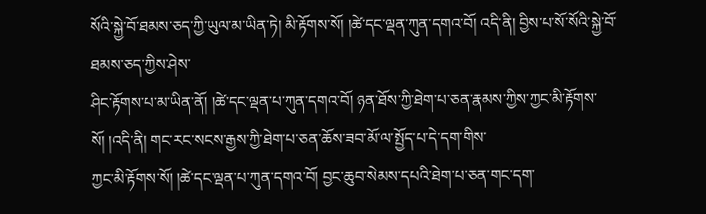སོའི་སྐྱེ་བོ་ཐམས་ཅད་ཀྱི་ཡུལ་མ་ཡིན་ཏེ། མི་རྟོགས་སོ། །ཚེ་དང་ལྡན་ཀུན་དགའ་བོ། འདི་ནི། བྱིས་པ་སོ་སོའི་སྐྱེ་བོ་ཐམས་ཅད་ཀྱིས་ཤེས་
ཤིང་རྟོགས་པ་མ་ཡིན་ནོ། །ཚེ་དང་ལྡན་པ་ཀུན་དགའ་བོ། ཉན་ཐོས་ཀྱི་ཐེག་པ་ཅན་རྣམས་ཀྱིས་ཀྱང་མི་རྟོགས་སོ། །འདི་ནི། གང་རང་སངས་རྒྱས་ཀྱི་ཐེག་པ་ཅན་ཆོས་ཟབ་མོ་ལ་སྤྱོད་པ་དེ་དག་གིས་
ཀྱང་མི་རྟོགས་སོ། །ཚེ་དང་ལྡན་པ་ཀུན་དགའ་བོ། བྱང་ཆུབ་སེམས་དཔའི་ཐེག་པ་ཅན་གང་དག་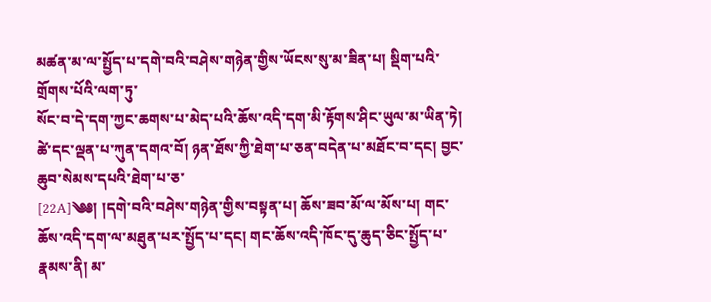མཚན་མ་ལ་སྤྱོད་པ་དགེ་བའི་བཤེས་གཉེན་གྱིས་ཡོངས་སུ་མ་ཟིན་པ། སྡིག་པའི་གྲོགས་པོའི་ལག་ཏུ་
སོང་བ་དེ་དག་ཀྱང་ཆགས་པ་མེད་པའི་ཆོས་འདི་དག་མི་རྟོགས་ཤིང་ཡུལ་མ་ཡིན་ཏེ། ཚེ་དང་ལྡན་པ་ཀུན་དགའ་བོ། ཉན་ཐོས་ཀྱི་ཐེག་པ་ཅན་བདེན་པ་མཐོང་བ་དང། བྱང་ཆུབ་སེམས་དཔའི་ཐེག་པ་ཅ་
[22A]༄༅། །དགེ་བའི་བཤེས་གཉེན་གྱིས་བསྟན་པ། ཆོས་ཟབ་མོ་ལ་མོས་པ། གང་ཆོས་འདི་དག་ལ་མཐུན་པར་སྤྱོད་པ་དང། གང་ཆོས་འདི་ཁོང་དུ་ཆུད་ཅིང་སྤྱོད་པ་རྣམས་ནི། མ་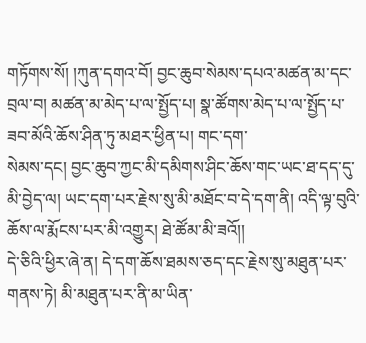གཏོགས་སོ། །ཀུན་དགའ་བོ། བྱང་ཆུབ་སེམས་དཔའ་མཚན་མ་དང་བྲལ་བ། མཚན་མ་མེད་པ་ལ་སྤྱོད་པ། སྣ་ཚོགས་མེད་པ་ལ་སྤྱོད་པ་ཟབ་མོའི་ཆོས་ཤིན་ཏུ་མཐར་ཕྱིན་པ། གང་དག་
སེམས་དང། བྱང་ཆུབ་ཀྱང་མི་དམིགས་ཤིང་ཆོས་གང་ཡང་ཐ་དད་དུ་མི་བྱེད་ལ། ཡང་དག་པར་རྗེས་སུ་མི་མཐོང་བ་དེ་དག་ནི། འདི་ལྟ་བུའི་ཆོས་ལ་རྨོངས་པར་མི་འགྱུར། ཐེ་ཚོམ་མི་ཟའོ།།
དེ་ཅིའི་ཕྱིར་ཞེ་ན། དེ་དག་ཆོས་ཐམས་ཅད་དང་རྗེས་སུ་མཐུན་པར་གནས་ཏེ། མི་མཐུན་པར་ནི་མ་ཡིན་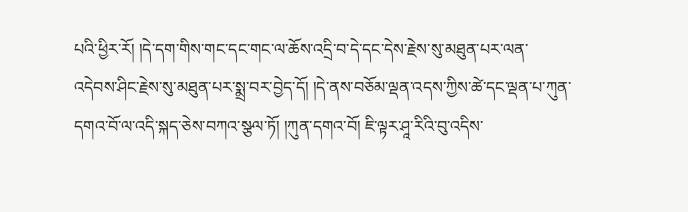པའི་ཕྱིར་རོ། །དེ་དག་གིས་གང་དང་གང་ལ་ཆོས་འདྲི་བ་དེ་དང་དེས་རྗེས་སུ་མཐུན་པར་ལན་
འདེབས་ཤིང་རྗེས་སུ་མཐུན་པར་སྨྲ་བར་བྱེད་དོ། །དེ་ནས་བཅོམ་ལྡན་འདས་ཀྱིས་ཚེ་དང་ལྡན་པ་ཀུན་དགའ་བོ་ལ་འདི་སྐད་ཅེས་བཀའ་སྩལ་ཏོ། །ཀུན་དགའ་བོ། ཇི་ལྟར་ཤཱ་རིའི་བུ་འདིས་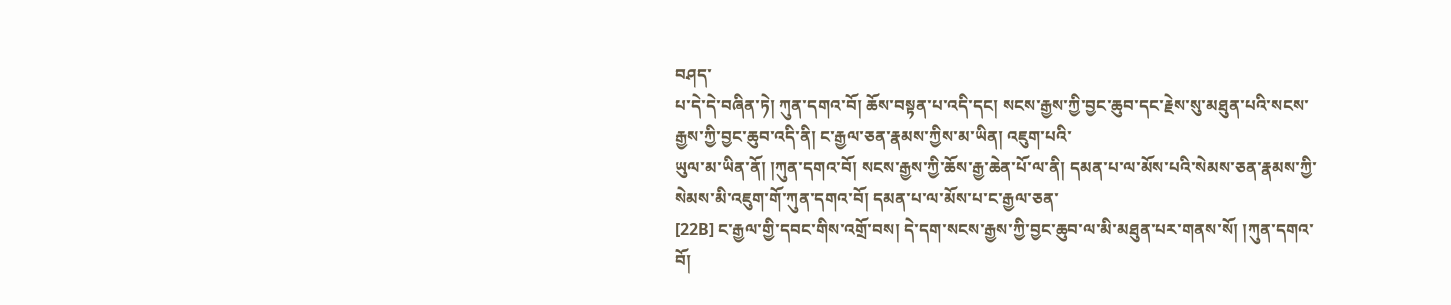བཤད་
པ་དེ་དེ་བཞིན་ཏེ། ཀུན་དགའ་བོ། ཆོས་བསྟན་པ་འདི་དང། སངས་རྒྱས་ཀྱི་བྱང་ཆུབ་དང་རྗེས་སུ་མཐུན་པའི་སངས་རྒྱས་ཀྱི་བྱང་ཆུབ་འདི་ནི། ང་རྒྱལ་ཅན་རྣམས་ཀྱིས་མ་ཡིན། འཇུག་པའི་
ཡུལ་མ་ཡིན་ནོ། །ཀུན་དགའ་བོ། སངས་རྒྱས་ཀྱི་ཆོས་རྒྱ་ཆེན་པོ་ལ་ནི། དམན་པ་ལ་མོས་པའི་སེམས་ཅན་རྣམས་ཀྱི་སེམས་མི་འཇུག་གོ་ཀུན་དགའ་བོ། དམན་པ་ལ་མོས་པ་ང་རྒྱལ་ཅན་
[22B] ང་རྒྱལ་གྱི་དབང་གིས་འགྲོ་བས། དེ་དག་སངས་རྒྱས་ཀྱི་བྱང་ཆུབ་ལ་མི་མཐུན་པར་གནས་སོ། །ཀུན་དགའ་བོ།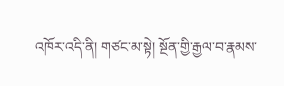འཁོར་འདི་ནི། གཙང་མ་སྟེ། སྔོན་གྱི་རྒྱལ་བ་རྣམས་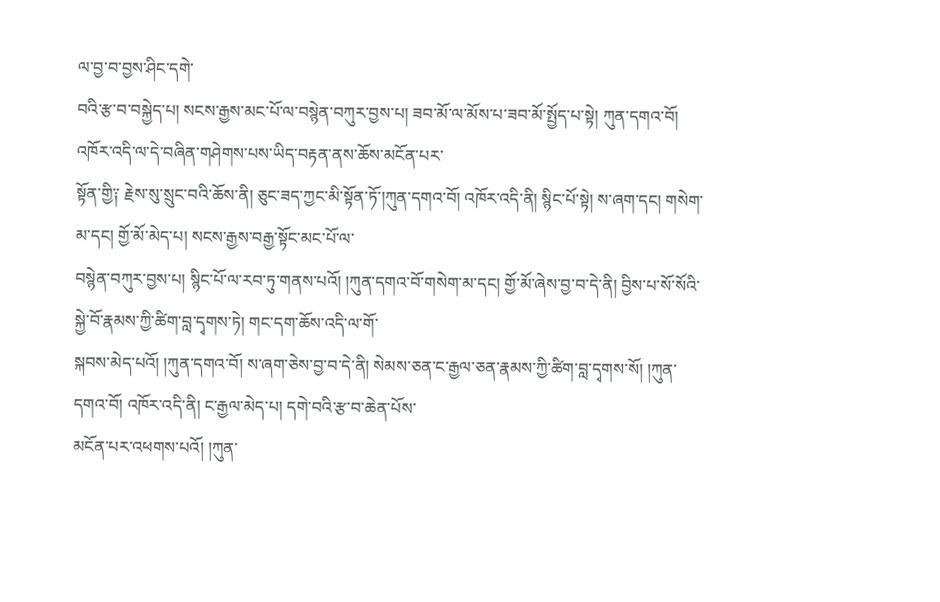ལ་བྱ་བ་བྱས་ཤིང་དགེ་
བའི་རྩ་བ་བསྐྱེད་པ། སངས་རྒྱས་མང་པོ་ལ་བསྙེན་བཀུར་བྱས་པ། ཟབ་མོ་ལ་མོས་པ་ཟབ་མོ་སྤྱོད་པ་སྟེ། ཀུན་དགའ་བོ། འཁོར་འདི་ལ་དེ་བཞིན་གཤེགས་པས་ཡིད་བརྟན་ནས་ཆོས་མངོན་པར་
སྟོན་གྱི༑ རྗེས་སུ་སྲུང་བའི་ཆོས་ནི། ཅུང་ཟད་ཀྱང་མི་སྟོན་ཏོ་།ཀུན་དགའ་བོ། འཁོར་འདི་ནི། སྙིང་པོ་སྟེ། ས་ཞག་དང། གསེག་མ་དང། གྱོ་མོ་མེད་པ། སངས་རྒྱས་བརྒྱ་སྟོང་མང་པོ་ལ་
བསྙེན་བཀུར་བྱས་པ། སྙིང་པོ་ལ་རབ་ཏུ་གནས་པའོ། །ཀུན་དགའ་བོ་གསེག་མ་དང། གྱོ་མོ་ཞེས་བྱ་བ་དེ་ནི། བྱིས་པ་སོ་སོའི་སྐྱེ་བོ་རྣམས་ཀྱི་ཚིག་བླ་དྭགས་ཏེ། གང་དག་ཆོས་འདི་ལ་གོ་
སྐབས་མེད་པའོ། །ཀུན་དགའ་བོ། ས་ཞག་ཅེས་བྱ་བ་དེ་ནི། སེམས་ཅན་ང་རྒྱལ་ཅན་རྣམས་ཀྱི་ཚིག་བླ་དྭགས་སོ། །ཀུན་དགའ་བོ། འཁོར་འདི་ནི། ང་རྒྱལ་མེད་པ། དགེ་བའི་རྩ་བ་ཆེན་པོས་
མངོན་པར་འཕགས་པའོ། །ཀུན་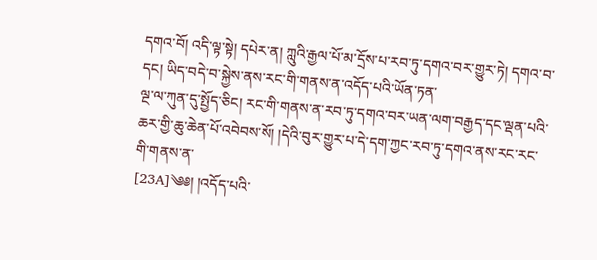དགའ་བོ། འདི་ལྟ་སྟེ། དཔེར་ན། ཀླུའི་རྒྱལ་པོ་མ་དྲོས་པ་རབ་ཏུ་དགའ་བར་གྱུར་ཏེ། དགའ་བ་དང། ཡིད་བདེ་བ་སྐྱེས་ནས་རང་གི་གནས་ན་འདོད་པའི་ཡོན་ཏན་
ལྔ་ལ་ཀུན་དུ་སྤྱོད་ཅིང། རང་གི་གནས་ན་རབ་ཏུ་དགའ་བར་ཡན་ལག་བརྒྱད་དང་ལྡན་པའི་ཆར་གྱི་ཆུ་ཆེན་པོ་འབེབས་སོ། །དེའི་བུར་གྱུར་པ་དེ་དག་ཀྱང་རབ་ཏུ་དགའ་ནས་རང་རང་གི་གནས་ན་
[23A]༄༅། །འདོད་པའི་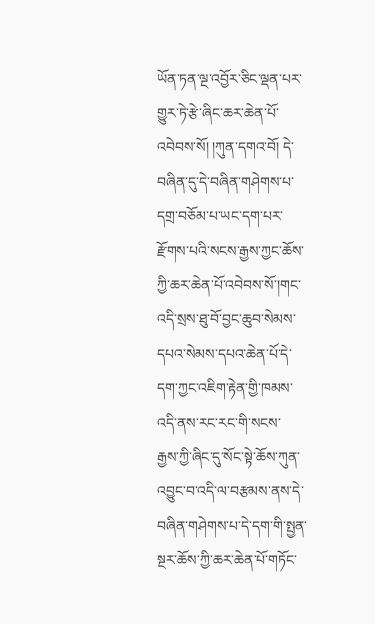ཡོན་ཏན་ལྔ་འབྱོར་ཅིང་ལྡན་པར་གྱུར་ཏེ་རྩེ་ཞིང་ཆར་ཆེན་པོ་འབེབས་སོ། །ཀུན་དགའ་བོ། དེ་བཞིན་དུ་དེ་བཞིན་གཤེགས་པ་དགྲ་བཅོམ་པ་ཡང་དག་པར་
རྫོགས་པའི་སངས་རྒྱས་ཀྱང་ཆོས་ཀྱི་ཆར་ཆེན་པོ་འབེབས་སོ་།གང་འདི་སྲས་ཐུ་བོ་བྱང་ཆུབ་སེམས་དཔའ་སེམས་དཔའ་ཆེན་པོ་དེ་དག་ཀྱང་འཇིག་རྟེན་གྱི་ཁམས་འདི་ནས་རང་རང་གི་སངས་
རྒྱས་ཀྱི་ཞིང་དུ་སོང་སྟེ་ཆོས་ཀུན་འབྱུང་བ་འདི་ལ་བརྩམས་ནས་དེ་བཞིན་གཤེགས་པ་དེ་དག་གི་སྤྱན་སྔར་ཆོས་ཀྱི་ཆར་ཆེན་པོ་གཏོང་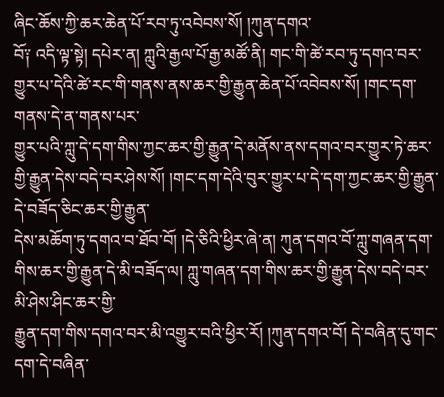ཞིང་ཆོས་ཀྱི་ཆར་ཆེན་པོ་རབ་ཏུ་འབེབས་སོ། །ཀུན་དགའ་
བོ༑ འདི་ལྟ་སྟེ། དཔེར་ན། ཀླུའི་རྒྱལ་པོ་རྒྱ་མཚོ་ནི། གང་གི་ཚེ་རབ་ཏུ་དགའ་བར་གྱུར་པ་དེའི་ཚེ་རང་གི་གནས་ནས་ཆར་གྱི་རྒྱུན་ཆེན་པོ་འབེབས་སོ། །གང་དག་གནས་དེ་ན་གནས་པར་
གྱུར་པའི་ཀླུ་དེ་དག་གིས་ཀྱང་ཆར་གྱི་རྒྱུན་དེ་མནོས་ནས་དགའ་བར་གྱུར་ཏེ་ཆར་གྱི་རྒྱུན་དེས་བདེ་བར་ཤེས་སོ། །གང་དག་དེའི་བུར་གྱུར་པ་དེ་དག་ཀྱང་ཆར་གྱི་རྒྱུན་དེ་བཟོད་ཅིང་ཆར་གྱི་རྒྱུན་
དེས་མཆོག་ཏུ་དགའ་བ་ཐོབ་བོ། །དེ་ཅིའི་ཕྱིར་ཞེ་ན། ཀུན་དགའ་བོ་ཀླུ་གཞན་དག་གིས་ཆར་གྱི་རྒྱུན་དེ་མི་བཟོད་ལ། ཀླུ་གཞན་དག་གིས་ཆར་གྱི་རྒྱུན་དེས་བདེ་བར་མི་ཤེས་ཤིང་ཆར་གྱི་
རྒྱུན་དག་གིས་དགའ་བར་མི་འགྱུར་བའི་ཕྱིར་རོ། །ཀུན་དགའ་བོ། དེ་བཞིན་དུ་གང་དག་དེ་བཞིན་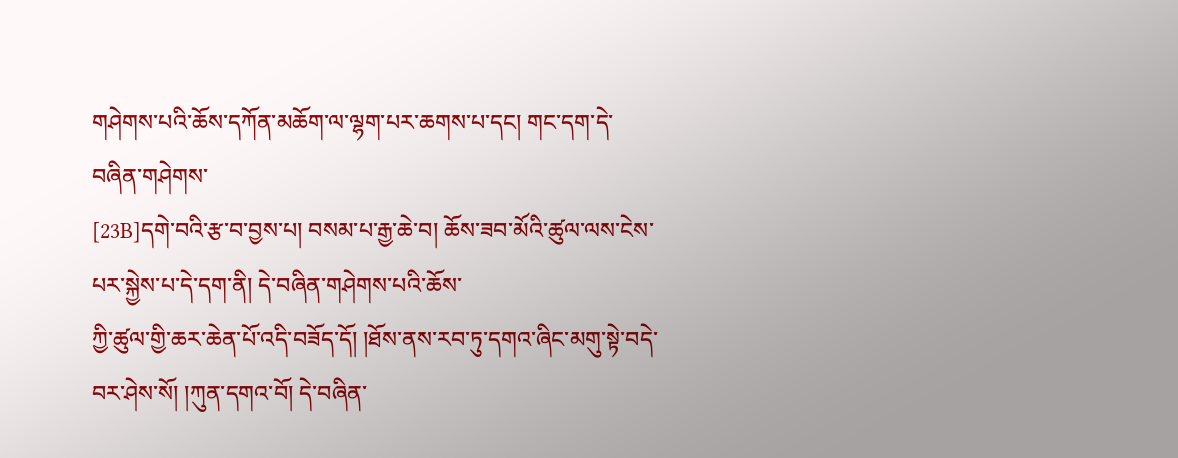གཤེགས་པའི་ཆོས་དཀོན་མཆོག་ལ་ལྷག་པར་ཆགས་པ་དང། གང་དག་དེ་བཞིན་གཤེགས་
[23B]དགེ་བའི་རྩ་བ་བྱས་པ། བསམ་པ་རྒྱ་ཆེ་བ། ཆོས་ཟབ་མོའི་ཚུལ་ལས་ངེས་པར་སྐྱེས་པ་དེ་དག་ནི། དེ་བཞིན་གཤེགས་པའི་ཆོས་
ཀྱི་ཚུལ་གྱི་ཆར་ཆེན་པོ་འདི་བཟོད་དོ། །ཐོས་ནས་རབ་ཏུ་དགའ་ཞིང་མགུ་སྟེ་བདེ་བར་ཤེས་སོ། །ཀུན་དགའ་བོ། དེ་བཞིན་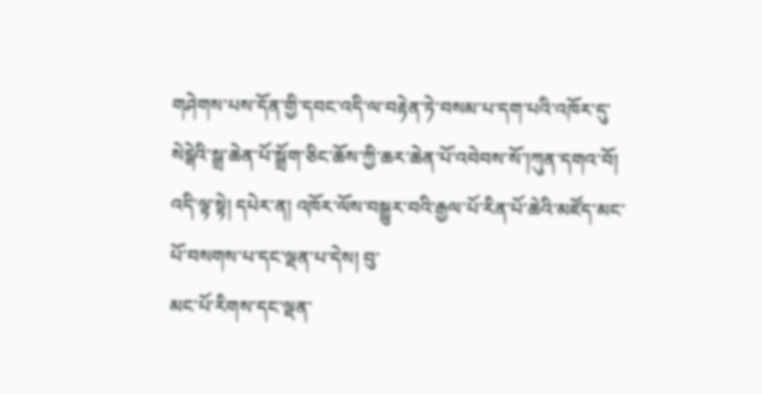གཤེགས་པས་དོན་གྱི་དབང་འདི་ལ་བརྟེན་ཏེ་བསམ་པ་དག་པའི་འཁོར་དུ་
སེངྒེའི་སྒྲ་ཆེན་པོ་སྒྲོག་ཅིང་ཆོས་ཀྱི་ཆར་ཆེན་པོ་འབེབས་སོ་།ཀུན་དགའ་བོ། འདི་ལྟ་སྟེ། དཔེར་ན། འཁོར་ལོས་བསྒྱུར་བའི་རྒྱལ་པོ་རིན་པོ་ཆེའི་མཛོད་མང་པོ་བསགས་པ་དང་ལྡན་པ་དེས། བུ་
མང་པོ་རིགས་དང་ལྡན་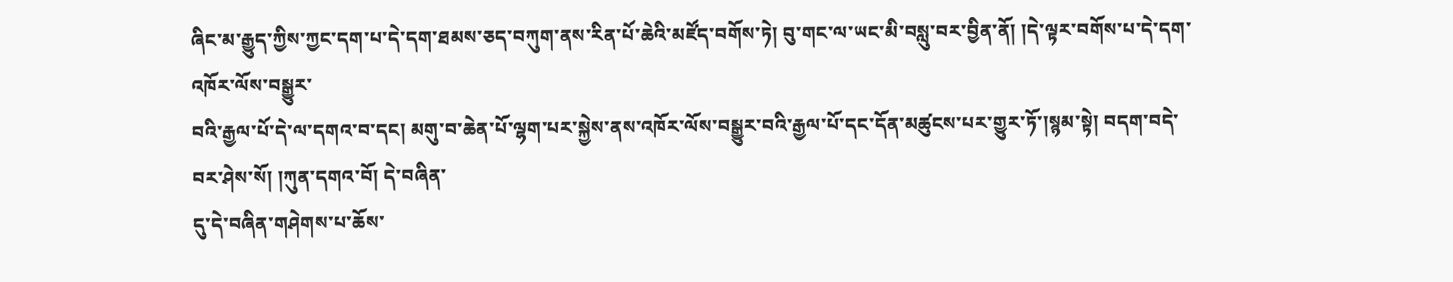ཞིང་མ་རྒྱུད་ཀྱིས་ཀྱང་དག་པ་དེ་དག་ཐམས་ཅད་བཀུག་ནས་རིན་པོ་ཆེའི་མཛོད་བགོས་ཏེ། བུ་གང་ལ་ཡང་མི་བསླུ་བར་བྱིན་ནོ། །དེ་ལྟར་བགོས་པ་དེ་དག་འཁོར་ལོས་བསྒྱུར་
བའི་རྒྱལ་པོ་དེ་ལ་དགའ་བ་དང། མགུ་བ་ཆེན་པོ་ལྷག་པར་སྐྱེས་ནས་འཁོར་ལོས་བསྒྱུར་བའི་རྒྱལ་པོ་དང་དོན་མཚུངས་པར་གྱུར་ཏོ་།སྙམ་སྟེ། བདག་བདེ་བར་ཤེས་སོ། །ཀུན་དགའ་བོ། དེ་བཞིན་
དུ་དེ་བཞིན་གཤེགས་པ་ཆོས་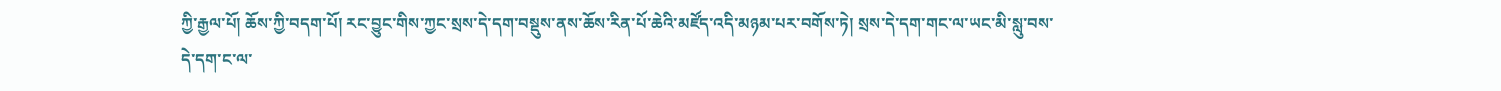ཀྱི་རྒྱལ་པོ། ཆོས་ཀྱི་བདག་པོ། རང་བྱུང་གིས་ཀྱང་སྲས་དེ་དག་བསྡུས་ནས་ཆོས་རིན་པོ་ཆེའི་མཛོད་འདི་མཉམ་པར་བགོས་ཏེ། སྲས་དེ་དག་གང་ལ་ཡང་མི་སླུ་བས་
དེ་དག་ང་ལ་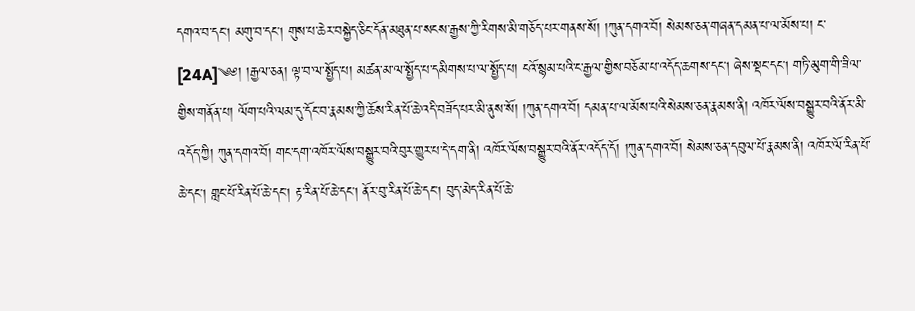དགའ་བ་དང། མགུ་བ་དང། གུས་པ་ཆེར་བསྐྱེད་ཅིང་དོན་མཐུན་པ་སངས་རྒྱས་ཀྱི་རིགས་མི་གཅོད་པར་གནས་སོ། །ཀུན་དགའ་བོ། སེམས་ཅན་གཞན་དམན་པ་ལ་མོས་པ། ང་
[24A]༄༅། །རྒྱལ་ཅན། ལྟ་བ་ལ་སྤྱོད་པ། མཚན་མ་ལ་སྤྱོད་པ་དམིགས་པ་ལ་སྤྱོད་པ། ངའོ་སྙམ་པའི་ང་རྒྱལ་གྱིས་བཅོམ་པ་འདོད་ཆགས་དང། ཞེས་སྡང་དང། གཏི་མུག་གི་ཟིལ་
གྱིས་གནོན་པ། ལོག་པའི་ལམ་དུ་དོང་བ་རྣམས་ཀྱི་ཆོས་རིན་པོ་ཆེ་འདི་བཟོད་པར་མི་ནུས་སོ། །ཀུན་དགའ་བོ། དམན་པ་ལ་མོས་པའི་སེམས་ཅན་རྣམས་ནི། འཁོར་ལོས་བསྒྱུར་བའི་ནོར་མི་
འདོད་ཀྱི། ཀུན་དགའ་བོ། གང་དག་འཁོར་ལོས་བསྒྱུར་བའི་བུར་གྱུར་པ་དེ་དག་ནི། འཁོར་ལོས་བསྒྱུར་བའི་ནོར་འདོད་དོ། །ཀུན་དགའ་བོ། སེམས་ཅན་དབུལ་པོ་རྣམས་ནི། འཁོར་ལོ་རིན་པོ་
ཆེ་དང། གླང་པོ་རིན་པོ་ཆེ་དང། རྟ་རིན་པོ་ཆེ་དང། ནོར་བུ་རིན་པོ་ཆེ་དང། བུད་མེད་རིན་པོ་ཆེ་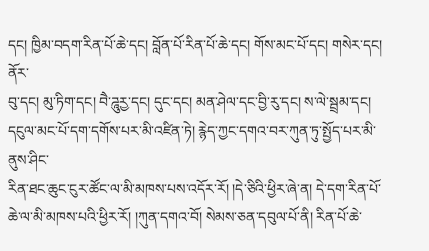དང། ཁྱིམ་བདག་རིན་པོ་ཆེ་དང། བློན་པོ་རིན་པོ་ཆེ་དང། གོས་མང་པོ་དང། གསེར་དང། ནོར་
བུ་དང། མུ་ཏིག་དང། བཻ་ཌཱུརྱ་དང། དུང་དང། མན་ཤེལ་དང་བྱི་རུ་དང། ས་ལེ་སྦྲམ་དང། དངུལ་མང་པོ་དག་དགོས་པར་མི་འཛིན་ཏེ། རྙེད་ཀྱང་དགའ་བར་ཀུན་ཏུ་སྤྱོད་པར་མི་ནུས་ཤིང་
རིན་ཐང་ཆུང་ངུར་ཚོང་ལ་མི་མཁས་པས་འདོར་རོ། །དེ་ཅིའི་ཕྱིར་ཞེ་ན། དེ་དག་རིན་པོ་ཆེ་ལ་མི་མཁས་པའི་ཕྱིར་རོ། །ཀུན་དགའ་བོ། སེམས་ཅན་དབུལ་པོ་ནི། རིན་པོ་ཆེ་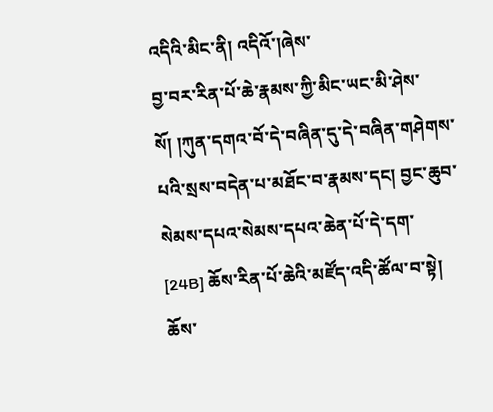འདིའི་མིང་ནི། འདིའོ་།ཞེས་
བྱ་བར་རིན་པོ་ཆེ་རྣམས་ཀྱི་མིང་ཡང་མི་ཤེས་སོ། །ཀུན་དགའ་བོ་དེ་བཞིན་དུ་དེ་བཞིན་གཤེགས་པའི་སྲས་བདེན་པ་མཐོང་བ་རྣམས་དང། བྱང་ཆུབ་སེམས་དཔའ་སེམས་དཔའ་ཆེན་པོ་དེ་དག་
[24B] ཆོས་རིན་པོ་ཆེའི་མཛོད་འདི་ཚོལ་བ་སྟེ། ཆོས་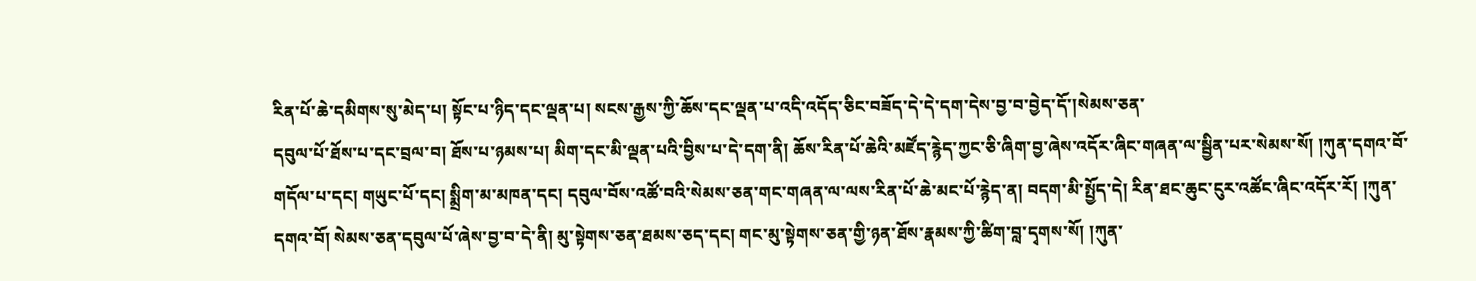རིན་པོ་ཆེ་དམིགས་སུ་མེད་པ། སྟོང་པ་ཉིད་དང་ལྡན་པ། སངས་རྒྱས་ཀྱི་ཆོས་དང་ལྡན་པ་འདི་འདོད་ཅིང་བཟོད་དེ་དེ་དག་དེས་བྱ་བ་བྱེད་དོ་།སེམས་ཅན་
དབུལ་པོ་ཐོས་པ་དང་བྲལ་བ། ཐོས་པ་ཉམས་པ། མིག་དང་མི་ལྡན་པའི་བྱིས་པ་དེ་དག་ནི། ཆོས་རིན་པོ་ཆེའི་མཛོད་རྙེད་ཀྱང་ཅི་ཞིག་བྱ་ཞེས་འདོར་ཞིང་གཞན་ལ་སྦྱིན་པར་སེམས་སོ། །ཀུན་དགའ་བོ་
གདོལ་པ་དང། གཡུང་པོ་དང། སྨྲིག་མ་མཁན་དང། དབུལ་བོས་འཚོ་བའི་སེམས་ཅན་གང་གཞན་ལ་ལས་རིན་པོ་ཆེ་མང་པོ་རྙེད་ན། བདག་མི་སྤྱོད་དེ། རིན་ཐང་ཆུང་ངུར་འཚོང་ཞིང་འདོར་རོ། །ཀུན་
དགའ་བོ། སེམས་ཅན་དབུལ་པོ་ཞེས་བྱ་བ་དེ་ནི། མུ་སྟེགས་ཅན་ཐམས་ཅད་དང། གང་མུ་སྟེགས་ཅན་གྱི་ཉན་ཐོས་རྣམས་ཀྱི་ཚིག་བླ་དྭགས་སོ། །ཀུན་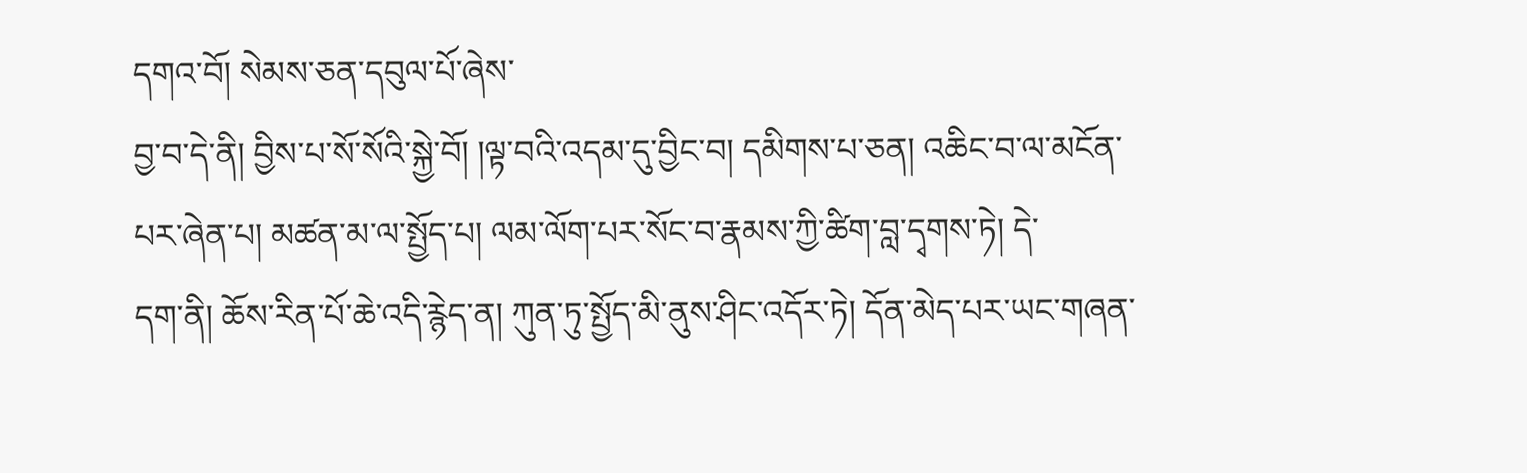དགའ་བོ། སེམས་ཅན་དབུལ་པོ་ཞེས་
བྱ་བ་དེ་ནི། བྱིས་པ་སོ་སོའི་སྐྱེ་བོ། །ལྟ་བའི་འདམ་དུ་བྱིང་བ། དམིགས་པ་ཅན། འཆིང་བ་ལ་མངོན་པར་ཞེན་པ། མཚན་མ་ལ་སྤྱོད་པ། ལམ་ལོག་པར་སོང་བ་རྣམས་ཀྱི་ཚིག་བླ་དྭགས་ཏེ། དེ་
དག་ནི། ཆོས་རིན་པོ་ཆེ་འདི་རྙེད་ན། ཀུན་ཏུ་སྤྱོད་མི་ནུས་ཤིང་འདོར་ཏེ། དོན་མེད་པར་ཡང་གཞན་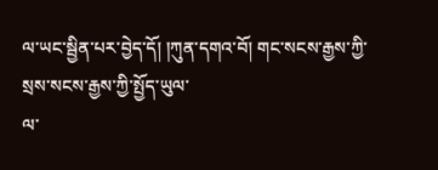ལ་ཡང་སྦྱིན་པར་བྱེད་དོ། །ཀུན་དགའ་བོ། གང་སངས་རྒྱས་ཀྱི་སྲས་སངས་རྒྱས་ཀྱི་སྤྱོད་ཡུལ་
ལ་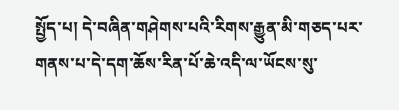སྤྱོད་པ། དེ་བཞིན་གཤེགས་པའི་རིགས་རྒྱུན་མི་གཅད་པར་གནས་པ་དེ་དག་ཆོས་རིན་པོ་ཆེ་འདི་ལ་ཡོངས་སུ་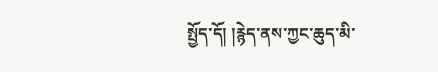སྤྱོད་དོ། །རྙེད་ནས་ཀྱང་ཆུད་མི་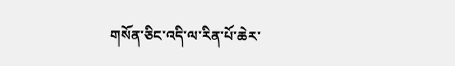གསོན་ཅིང་འདི་ལ་རིན་པོ་ཆེར་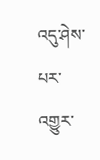འདུ་ཤེས་པར་འགྱུར་